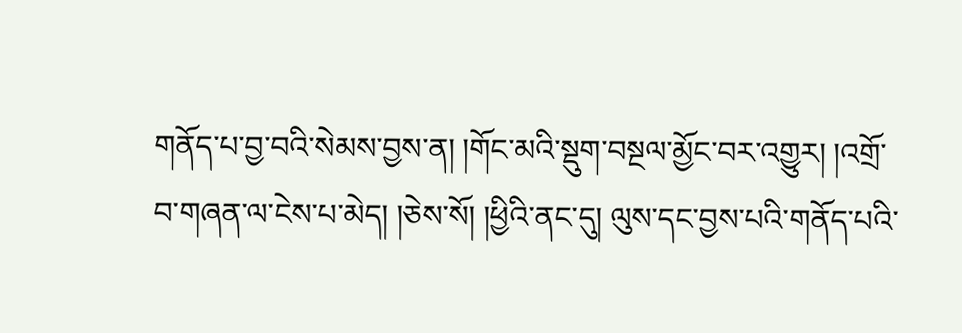གནོད་པ་བྱ་བའི་སེམས་བྱས་ན། །གོང་མའི་སྡུག་བསྔལ་མྱོང་བར་འགྱུར། །འགྲོ་བ་གཞན་ལ་ངེས་པ་མེད། །ཅེས་སོ། །ཕྱིའི་ནང་དུ། ལུས་དང་བྱས་པའི་གནོད་པའི་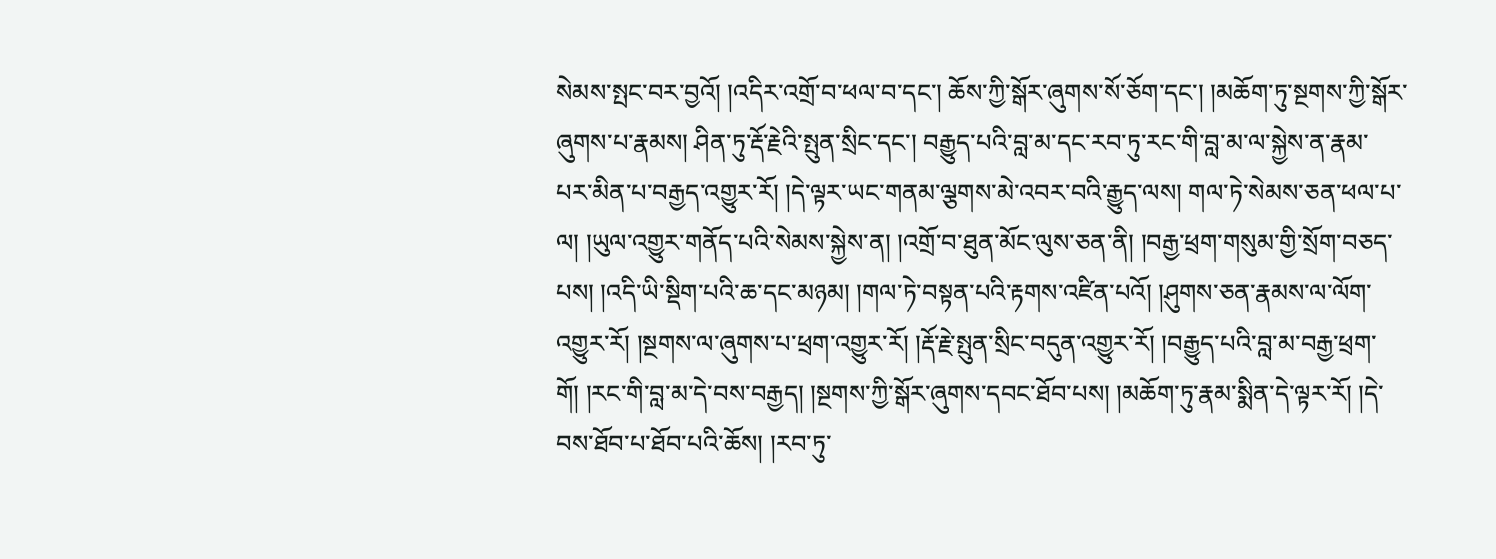སེམས་སྤང་བར་བྱའོ། །འདིར་འགྲོ་བ་ཕལ་བ་དང་། ཆོས་ཀྱི་སྒོར་ཞུགས་སོ་ཅོག་དང་། །མཆོག་ཏུ་སྔགས་ཀྱི་སྒོར་ཞུགས་པ་རྣམས། ཤིན་ཏུ་རྡོ་རྗེའི་སྤུན་སྲིང་དང་། བརྒྱུད་པའི་བླ་མ་དང་རབ་ཏུ་རང་གི་བླ་མ་ལ་སྐྱེས་ན་རྣམ་པར་མིན་པ་བརྒྱད་འགྱུར་རོ། །དེ་ལྟར་ཡང་གནམ་ལྕགས་མེ་འབར་བའི་རྒྱུད་ལས། གལ་ཏེ་སེམས་ཅན་ཕལ་པ་ལ། །ཡུལ་འགྱུར་གནོད་པའི་སེམས་སྐྱེས་ན། །འགྲོ་བ་ཐུན་མོང་ལུས་ཅན་ནི། །བརྒྱ་ཕྲག་གསུམ་གྱི་སྲོག་བཅད་པས། །འདི་ཡི་སྡིག་པའི་ཆ་དང་མཉམ། །གལ་ཏེ་བསྟན་པའི་རྟགས་འཛིན་པའོ། །ཤུགས་ཅན་རྣམས་ལ་ལོག་འགྱུར་རོ། །སྔགས་ལ་ཞུགས་པ་ཕྲག་འགྱུར་རོ། །རྡོ་རྗེ་སྤུན་སྲིང་བདུན་འགྱུར་རོ། །བརྒྱུད་པའི་བླ་མ་བརྒྱ་ཕྲག་གོ། །རང་གི་བླ་མ་དེ་བས་བརྒྱད། །སྔགས་ཀྱི་སྒོར་ཞུགས་དབང་ཐོབ་པས། །མཆོག་ཏུ་རྣམ་སྨིན་དེ་ལྟར་རོ། །དེ་བས་ཐོབ་པ་ཐོབ་པའི་ཆོས། །རབ་ཏུ་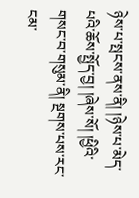ཉེས་པ་སྤངས་ནས་ནི། །ཉེས་པ་མེད་པའི་ཆོས་སྤྱོད་བྱ། །ཞེས་སོ། །ཕྱིའི་གསང་བ་གསུམ་ནི། སྔགས་པས་རང་ངམ་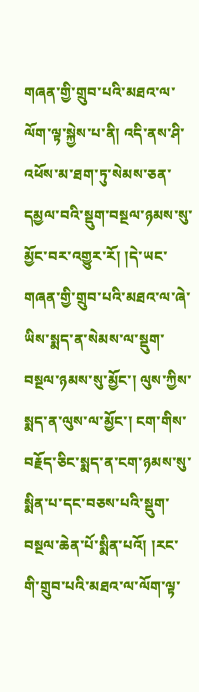གཞན་གྱི་གྲུབ་པའི་མཐའ་ལ་ལོག་ལྟ་སྐྱེས་པ་ནི། འདི་ནས་ཤི་འཕོས་མ་ཐག་ཏུ་སེམས་ཅན་དམྱལ་བའི་སྡུག་བསྔལ་ཉམས་སུ་མྱོང་བར་འགྱུར་རོ། །དེ་ཡང་གཞན་གྱི་གྲུབ་པའི་མཐའ་ལ་ཞེ་ཡིས་སྨད་ན་སེམས་ལ་སྡུག་བསྔལ་ཉམས་སུ་མྱོང་། ལུས་ཀྱིས་སྨད་ན་ལུས་ལ་མྱོང་། ངག་གིས་བརྗོད་ཅིང་སྨད་ན་ངག་ཉམས་སུ་སྨིན་པ་དང་བཅས་པའི་སྡུག་བསྔལ་ཆེན་པོ་སྨིན་པའོ། །རང་གི་གྲུབ་པའི་མཐའ་ལ་ལོག་ལྟ་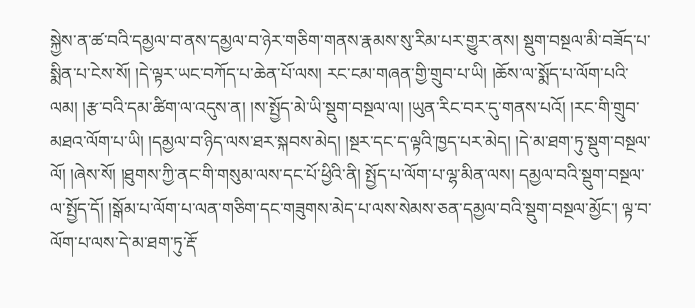སྐྱེས་ན་ཚ་བའི་དམྱལ་བ་ནས་དམྱལ་བ་ཉེར་གཅིག་གནས་རྣམས་སུ་རིམ་པར་གྱུར་ནས། སྡུག་བསྔལ་མི་བཟོད་པ་སྨིན་པ་ངེས་སོ། །དེ་ལྟར་ཡང་བཀོད་པ་ཆེན་པོ་ལས། རང་ངམ་གཞན་གྱི་གྲུབ་པ་ཡི། །ཆོས་ལ་སྨོད་པ་ལོག་པའི་ལམ། །རྩ་བའི་དམ་ཚིག་ལ་འདུས་ན། །ས་སྤྱོད་མེ་ཡི་སྡུག་བསྔལ་ལ། །ཡུན་རིང་བར་དུ་གནས་པའོ། །རང་གི་གྲུབ་མཐའ་ལོག་པ་ཡི། །དམྱལ་བ་ཉིད་ལས་ཐར་སྐབས་མེད། །སྔར་དང་ད་ལྟའི་ཁྱད་པར་མེད། །དེ་མ་ཐག་ཏུ་སྡུག་བསྔལ་ལོ། །ཞེས་སོ། །ཐུགས་ཀྱི་ནང་གི་གསུམ་ལས་དང་པོ་ཕྱིའི་ནི། སྤྱོད་པ་ལོག་པ་ལྷ་མིན་ལས། དམྱལ་བའི་སྡུག་བསྔལ་ལ་སྤྱོད་དོ། །སྒོམ་པ་ལོག་པ་ལན་གཅིག་དང་གཟུགས་མེད་པ་ལས་སེམས་ཅན་དམྱལ་བའི་སྡུག་བསྔལ་མྱོང་། ལྟ་བ་ལོག་པ་ལས་དེ་མ་ཐག་ཏུ་རྡོ་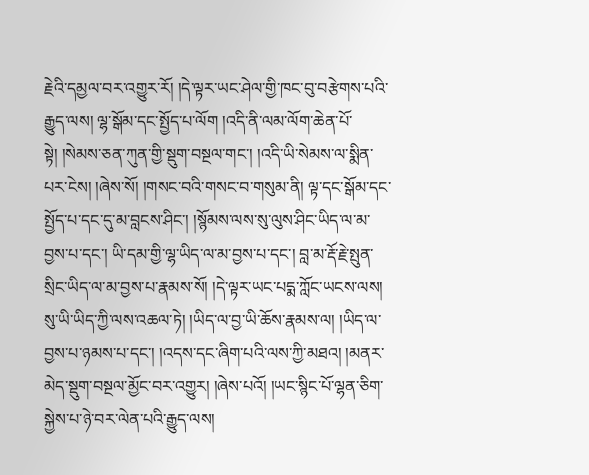རྗེའི་དམྱལ་བར་འགྱུར་རོ། །དེ་ལྟར་ཡང་ཤེལ་གྱི་ཁང་བུ་བརྩེགས་པའི་རྒྱུད་ལས། ལྷ་སྒོམ་དང་སྤྱོད་པ་ལོག །འདི་ནི་ལམ་ལོག་ཆེན་པོ་སྟེ། །སེམས་ཅན་ཀུན་གྱི་སྡུག་བསྔལ་གང་། །འདི་ཡི་སེམས་ལ་སྨིན་པར་ངེས། །ཞེས་སོ། །གསང་བའི་གསང་བ་གསུམ་ནི། ལྟ་དང་སྒོམ་དང་སྤྱོད་པ་དང་དུ་མ་བླངས་ཤིང་། །སྙོམས་ལས་སུ་ལུས་ཤིང་ཡིད་ལ་མ་བྱས་པ་དང་། ཡི་དམ་གྱི་ལྷ་ཡིད་ལ་མ་བྱས་པ་དང་། བླ་མ་རྡོ་རྗེ་སྤུན་སྲིང་ཡིད་ལ་མ་བྱས་པ་རྣམས་སོ། །དེ་ལྟར་ཡང་པདྨ་ཀློང་ཡངས་ལས། སུ་ཡི་ཡིད་ཀྱི་ལས་འཆལ་ཏེ། །ཡིད་ལ་བྱ་ཡི་ཆོས་རྣམས་ལ། །ཡིད་ལ་བྱས་པ་ཉམས་པ་དང་། །འདས་དང་ཞིག་པའི་ལས་ཀྱི་མཐའ། །མནར་མེད་སྡུག་བསྔལ་མྱོང་བར་འགྱུར། །ཞེས་པའོ། །ཡང་སྙིང་པོ་ལྷན་ཅིག་སྐྱེས་པ་ཉེ་བར་ལེན་པའི་རྒྱུད་ལས།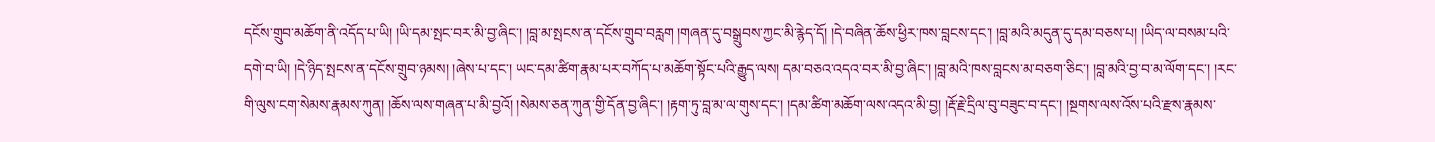དངོས་གྲུབ་མཆོག་ནི་འདོད་པ་ཡི། །ཡི་དམ་སྤང་བར་མི་བྱ་ཞིང་། །བླ་མ་སྤངས་ན་དངོས་གྲུབ་བརླག །གཞན་དུ་བསྒྲུབས་ཀྱང་མི་རྙེད་དོ། །དེ་བཞིན་ཆོས་ཕྱིར་ཁས་བླངས་དང་། །བླ་མའི་མདུན་དུ་དམ་བཅས་པ། །ཡིད་ལ་བསམ་པའི་དགེ་བ་ཡི། །དེ་ཉིད་སྤངས་ན་དངོས་གྲུབ་ཉམས། །ཞེས་པ་དང་། ཡང་དམ་ཚིག་རྣམ་པར་བཀོད་པ་མཆོག་སྟོང་པའི་རྒྱུད་ལས། དམ་བཅའ་འདའ་བར་མི་བྱ་ཞིང་། །བླ་མའི་ཁས་བླངས་མ་བཅག་ཅིང་། །བླ་མའི་བྱ་བ་མ་ལོག་དང་། །རང་གི་ལུས་ངག་སེམས་རྣམས་ཀུན། །ཆོས་ལས་གཞན་པ་མི་བྱའོ། །སེམས་ཅན་ཀུན་གྱི་དོན་བྱ་ཞིང་། །རྟག་ཏུ་བླ་མ་ལ་གུས་དང་། །དམ་ཚིག་མཆོག་ལས་འདའ་མི་བྱ། །རྡོ་རྗེ་དྲིལ་བུ་བཟུང་བ་དང་། །སྔགས་ལས་འོས་པའི་རྫས་རྣམས་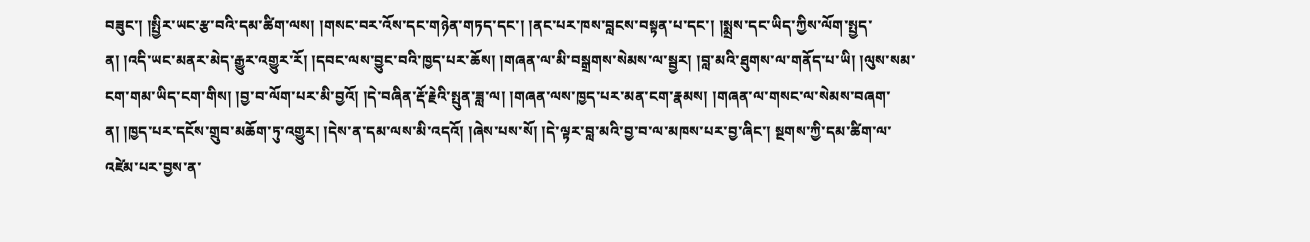བཟུང་། །སྤྱིར་ཡང་རྩ་བའི་དམ་ཚིག་ལས། །གསང་བར་འོས་དང་གཉེན་གཏད་དང་། །ནང་པར་ཁས་བླངས་བསྟན་པ་དང་། །སྨྲས་དང་ཡིད་ཀྱིས་ལོག་སྤྱད་ན། །འདི་ཡང་མནར་མེད་རྒྱུར་འགྱུར་རོ། །དབང་ལས་བྱུང་བའི་ཁྱད་པར་ཆོས། །གཞན་ལ་མི་བསྒྲགས་སེམས་ལ་སྦྱར། །བླ་མའི་ཐུགས་ལ་གནོད་པ་ཡི། །ལུས་སམ་ངག་གམ་ཡིད་ངག་གིས། །བྱ་བ་ལོག་པར་མི་བྱའོ། །དེ་བཞིན་རྡོ་རྗེའི་སྤུན་ཟླ་ལ། །གཞན་ལས་ཁྱད་པར་མན་ངག་རྣམས། །གཞན་ལ་གསང་ལ་སེམས་བཞག་ན། །ཁྱད་པར་དངོས་གྲུབ་མཆོག་ཏུ་འགྱུར། །དེས་ན་དམ་ལས་མི་འདའོ། །ཞེས་པས་སོ། །དེ་ལྟར་བླ་མའི་བྱ་བ་ལ་མཁས་པར་བྱ་ཞིང་། སྔགས་ཀྱི་དམ་ཚིག་ལ་འཛེམ་པར་བྱས་ན་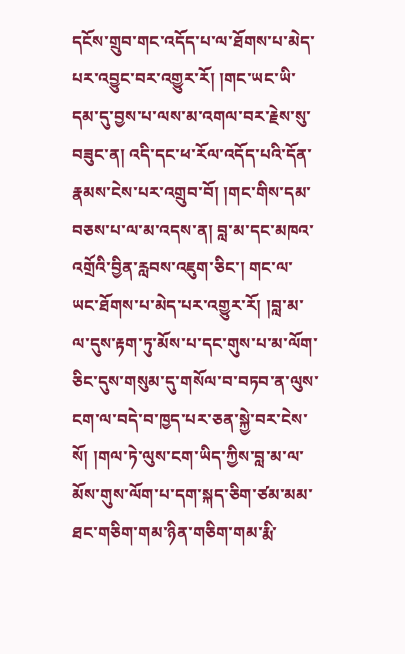དངོས་གྲུབ་གང་འདོད་པ་ལ་ཐོགས་པ་མེད་པར་འབྱུང་བར་འགྱུར་རོ། །གང་ཡང་ཡི་དམ་དུ་བྱས་པ་ལས་མ་འགལ་བར་རྗེས་སུ་བཟུང་ན། འདི་དང་ཕ་རོལ་འདོད་པའི་དོན་རྣམས་ངེས་པར་འགྲུབ་བོ། །གང་གིས་དམ་བཅས་པ་ལ་མ་འདས་ན། བླ་མ་དང་མཁའ་འགྲོའི་བྱིན་རླབས་འཇུག་ཅིང་། གང་ལ་ཡང་ཐོགས་པ་མེད་པར་འགྱུར་རོ། །བླ་མ་ལ་དུས་རྟག་ཏུ་མོས་པ་དང་གུས་པ་མ་ལོག་ཅིང་དུས་གསུམ་དུ་གསོལ་བ་བཏབ་ན་ལུས་ངག་ལ་བདེ་བ་ཁྱད་པར་ཅན་སྐྱེ་བར་ངེས་སོ། །གལ་ཏེ་ལུས་ངག་ཡིད་ཀྱིས་བླ་མ་ལ་མོས་གུས་ལོག་པ་དག་སྐད་ཅིག་ཙམ་མམ་ཐང་གཅིག་གམ་ཉིན་གཅིག་གམ་རྨི་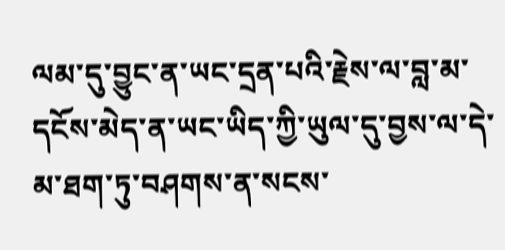ལམ་དུ་བྱུང་ན་ཡང་དྲན་པའི་རྗེས་ལ་བླ་མ་དངོས་མེད་ན་ཡང་ཡིད་ཀྱི་ཡུལ་དུ་བྱས་ལ་དེ་མ་ཐག་ཏུ་བཤགས་ན་སངས་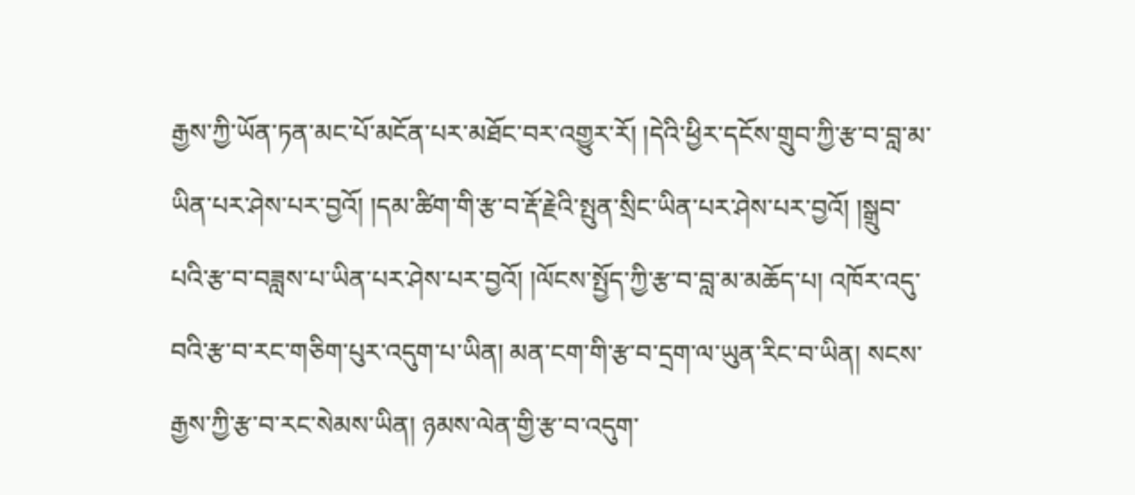རྒྱས་ཀྱི་ཡོན་ཏན་མང་པོ་མངོན་པར་མཐོང་བར་འགྱུར་རོ། །དེའི་ཕྱིར་དངོས་གྲུབ་ཀྱི་རྩ་བ་བླ་མ་ཡིན་པར་ཤེས་པར་བྱའོ། །དམ་ཚིག་གི་རྩ་བ་རྡོ་རྗེའི་སྤུན་སྲིང་ཡིན་པར་ཤེས་པར་བྱའོ། །སྒྲུབ་པའི་རྩ་བ་བཟླས་པ་ཡིན་པར་ཤེས་པར་བྱའོ། །ལོངས་སྤྱོད་ཀྱི་རྩ་བ་བླ་མ་མཆོད་པ། འཁོར་འདུ་བའི་རྩ་བ་རང་གཅིག་པུར་འདུག་པ་ཡིན། མན་ངག་གི་རྩ་བ་དྲག་ལ་ཡུན་རིང་བ་ཡིན། སངས་རྒྱས་ཀྱི་རྩ་བ་རང་སེམས་ཡིན། ཉམས་ལེན་གྱི་རྩ་བ་འདུག་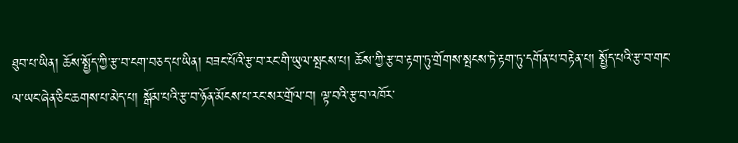ཐུབ་པ་ཡིན། ཆོས་སྤྱོད་ཀྱི་རྩ་བ་ངག་བཅད་པ་ཡིན། བཟང་པོའི་རྩ་བ་རང་གི་ཡུལ་སྤངས་པ། ཆོས་ཀྱི་རྩ་བ་རྟག་ཏུ་གྲོགས་སྤངས་ཏེ་རྟག་ཏུ་དགོན་པ་བརྟེན་པ། སྤྱོད་པའི་རྩ་བ་གང་ལ་ཡང་ཞེན་ཅིང་ཆགས་པ་མེད་པ། སྒོམ་པའི་རྩ་བ་ཉོན་མོངས་པ་རང་སར་གྲོལ་བ། ལྟ་བའི་རྩ་བ་འཁོར་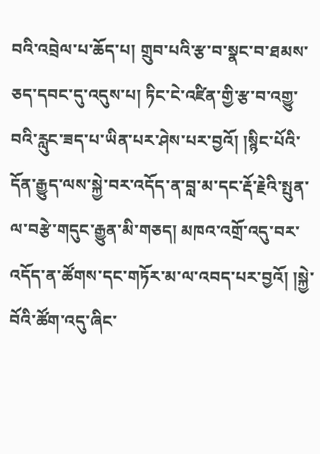བའི་འབྲེལ་པ་ཆོད་པ། གྲུབ་པའི་རྩ་བ་སྣང་བ་ཐམས་ཅད་དབང་དུ་འདུས་པ། ཏིང་ངེ་འཛིན་གྱི་རྩ་བ་འགྱུ་བའི་རླུང་ཟད་པ་ཡིན་པར་ཤེས་པར་བྱའོ། །སྙིང་པོའི་དོན་རྒྱུད་ལས་སྐྱེ་བར་འདོད་ན་བླ་མ་དང་རྡོ་རྗེའི་སྤུན་ལ་བརྩེ་གདུང་རྒྱུན་མི་གཅད། མཁའ་འགྲོ་འདུ་བར་འདོད་ན་ཚོགས་དང་གཏོར་མ་ལ་འབད་པར་བྱའོ། །སྐྱེ་བོའི་ཚོག་འདུ་ཞིང་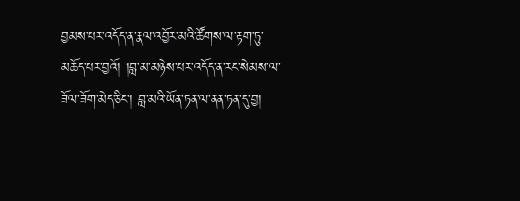བྱམས་པར་འདོད་ན་རྣལ་འབྱོར་མའི་ཚོགས་ལ་རྟག་ཏུ་མཆོད་པར་བྱའོ། །བླ་མ་མཉེས་པར་འདོད་ན་རང་སེམས་ལ་ཟོལ་ཟོག་མེད་ཅིང་། བླ་མའི་ཡོན་ཏན་ལ་ནན་ཏན་དུ་བྱ།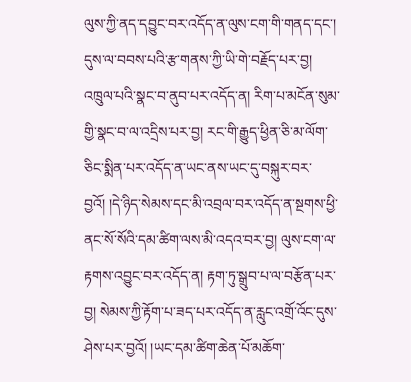ལུས་ཀྱི་ནད་དབྱུང་བར་འདོད་ན་ལུས་ངག་གི་གནད་དང་། དུས་ལ་བབས་པའི་རྩ་གནས་ཀྱི་ཡི་གེ་བརྗོད་པར་བྱ། འཁྲུལ་པའི་སྣང་བ་ནུབ་པར་འདོད་ན། རིག་པ་མངོན་སུམ་གྱི་སྣང་བ་ལ་འདྲིས་པར་བྱ། རང་གི་རྒྱུད་ཕྱིན་ཅི་མ་ལོག་ཅིང་སྨིན་པར་འདོད་ན་ཡང་ནས་ཡང་དུ་བསྐུར་བར་བྱའོ། །དེ་ཉིད་སེམས་དང་མི་འབྲལ་བར་འདོད་ན་སྔགས་ཕྱི་ནང་སོ་སོའི་དམ་ཚིག་ལས་མི་འདའ་བར་བྱ། ལུས་ངག་ལ་རྟགས་འབྱུང་བར་འདོད་ན། རྟག་ཏུ་སྒྲུབ་པ་ལ་བརྩོན་པར་བྱ། སེམས་ཀྱི་རྟོག་པ་ཟད་པར་འདོད་ན་རླུང་འགྲོ་འོང་དུས་ཤེས་པར་བྱའོ། །ཡང་དམ་ཚིག་ཆེན་པོ་མཆོག་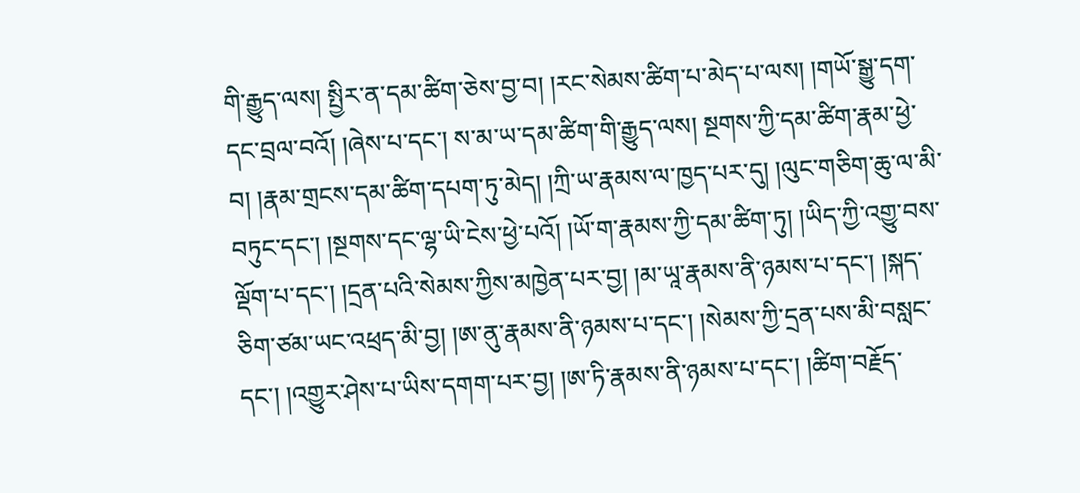གི་རྒྱུད་ལས། སྤྱིར་ན་དམ་ཚིག་ཅེས་བྱ་བ། །རང་སེམས་ཚིག་པ་མེད་པ་ལས། །གཡོ་སྒྱུ་དག་དང་བྲལ་བའོ། །ཞེས་པ་དང་། ས་མ་ཡ་དམ་ཚིག་གི་རྒྱུད་ལས། སྔགས་ཀྱི་དམ་ཚིག་རྣམ་ཕྱེ་བ། །རྣམ་གྲངས་དམ་ཚིག་དཔག་ཏུ་མེད། །ཀྲི་ཡ་རྣམས་ལ་ཁྱད་པར་དུ། །ལུང་གཅིག་ཆུ་ལ་མི་བཏུང་དང་། །སྔགས་དང་ལྷ་ཡི་ངེས་ཕྱེ་པའོ། །ཡོ་ག་རྣམས་ཀྱི་དམ་ཚིག་ཏུ། །ཡིད་ཀྱི་འགྱུ་བས་ལྡོག་པ་དང་། །དྲན་པའི་སེམས་ཀྱིས་མཁྱེན་པར་བྱ། །མ་ཡཱ་རྣམས་ནི་ཉམས་པ་དང་། །སྐད་ཅིག་ཙམ་ཡང་འཕྲད་མི་བྱ། །ཨ་ནུ་རྣམས་ནི་ཉམས་པ་དང་། །སེམས་ཀྱི་དྲན་པས་མི་བསླང་དང་། །འགྱུར་ཤེས་པ་ཡིས་དགག་པར་བྱ། །ཨ་ཏི་རྣམས་ནི་ཉམས་པ་དང་། །ཚིག་བརྗོད་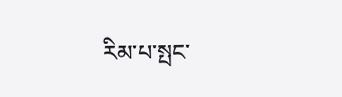རིམ་པ་སྤང་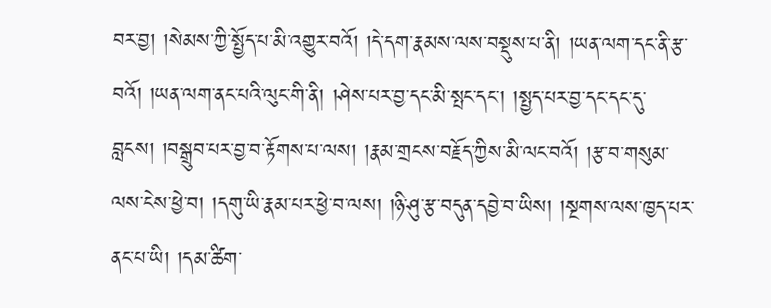བར་བྱ། །སེམས་ཀྱི་སྤྱོད་པ་མི་འགྱུར་བའོ། །དེ་དག་རྣམས་ལས་བསྡུས་པ་ནི། །ཡན་ལག་དང་ནི་རྩ་བའོ། །ཡན་ལག་ནང་པའི་ལུང་གི་ནི། །ཤེས་པར་བྱ་དང་མི་སྤང་དང་། །སྤྱད་པར་བྱ་དང་དང་དུ་བླངས། །བསྒྲུབ་པར་བྱ་བ་རྟོགས་པ་ལས། །རྣམ་གྲངས་བརྗོད་ཀྱིས་མི་ལང་བའོ། །རྩ་བ་གསུམ་ལས་ངེས་ཕྱེ་བ། །དགུ་ཡི་རྣམ་པར་ཕྱེ་བ་ལས། །ཉི་ཤུ་རྩ་བདུན་དབྱེ་བ་ཡིས། །སྔགས་ལས་ཁྱད་པར་ནང་པ་ཡི། །དམ་ཚིག་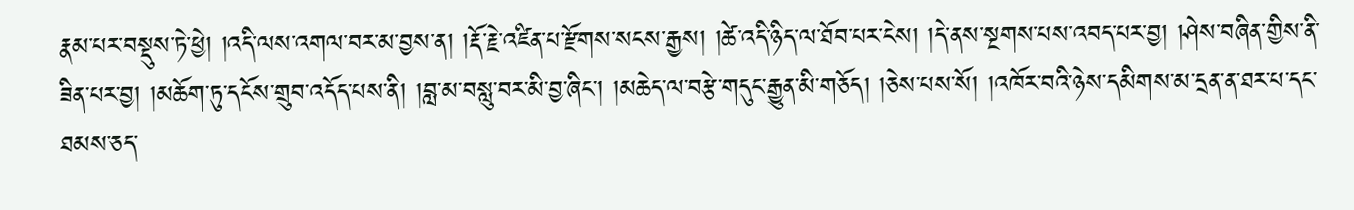རྣམ་པར་བསྡུས་ཏེ་ཕྱེ། །འདི་ལས་འགལ་བར་མ་བྱས་ན། །རྡོ་རྗེ་འཛིན་པ་རྫོགས་སངས་རྒྱས། །ཚེ་འདི་ཉིད་ལ་ཐོབ་པར་ངེས། །དེ་ནས་སྔགས་པས་འབད་པར་བྱ། །ཤེས་བཞིན་གྱིས་ནི་ཟིན་པར་བྱ། །མཆོག་ཏུ་དངོས་གྲུབ་འདོད་པས་ནི། །བླ་མ་བསླུ་བར་མི་བྱ་ཞིང་། །མཆེད་ལ་བརྩེ་གདུང་རྒྱུན་མི་གཅོད། །ཅེས་པས་སོ། །འཁོར་བའི་ཉེས་དམིགས་མ་དྲན་ན་ཐར་པ་དང་ཐམས་ཅད་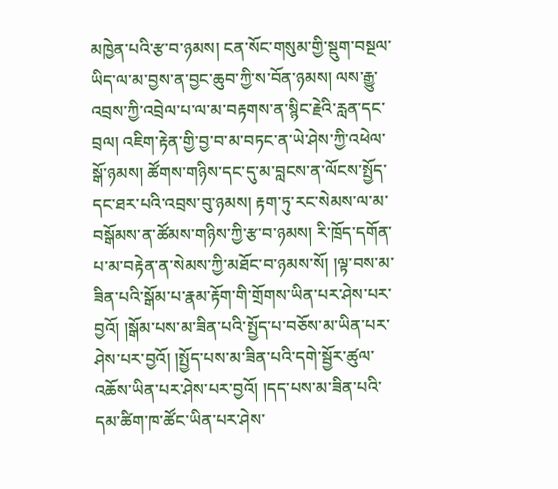མཁྱེན་པའི་རྩ་བ་ཉམས། ངན་སོང་གསུམ་གྱི་སྡུག་བསྔལ་ཡིད་ལ་མ་བྱས་ན་བྱང་ཆུབ་ཀྱི་ས་བོན་ཉམས། ལས་རྒྱུ་འབྲས་ཀྱི་འབྲེལ་པ་ལ་མ་བརྟགས་ན་སྙིང་རྗེའི་རླན་དང་བྲལ། འཇིག་རྟེན་གྱི་བྱ་བ་མ་བཏང་ན་ཡེ་ཤེས་ཀྱི་འཕེལ་སྒོ་ཉམས། ཚོགས་གཉིས་དང་དུ་མ་བླངས་ན་ལོངས་སྤྱོད་དང་ཐར་པའི་འབྲས་བུ་ཉམས། རྟག་ཏུ་རང་སེམས་ལ་མ་བསྒོམས་ན་ཚོམས་གཉིས་ཀྱི་རྩ་བ་ཉམས། རི་ཁྲོད་དགོན་པ་མ་བརྟེན་ན་སེམས་ཀྱི་མཐོང་བ་ཉམས་སོ། །ལྟ་བས་མ་ཟིན་པའི་སྒོམ་པ་རྣམ་རྟོག་གི་གྲོགས་ཡིན་པར་ཤེས་པར་བྱའོ། །སྒོམ་པས་མ་ཟིན་པའི་སྤྱོད་པ་བཅོས་མ་ཡིན་པར་ཤེས་པར་བྱའོ། །སྤྱོད་པས་མ་ཟིན་པའི་དགེ་སྦྱོར་ཚུལ་འཆོས་ཡིན་པར་ཤེས་པར་བྱའོ། །དད་པས་མ་ཟིན་པའི་དམ་ཚིག་ཁ་ཚོང་ཡིན་པར་ཤེས་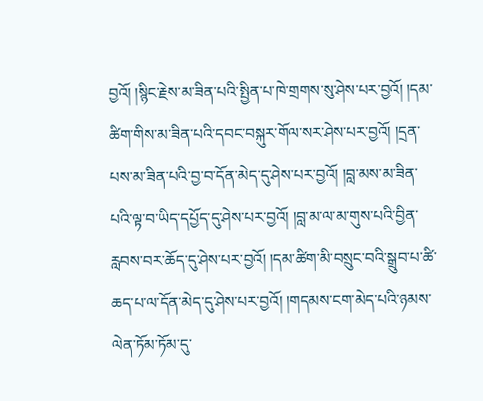བྱའོ། །སྙིང་རྗེས་མ་ཟིན་པའི་སྤྱིན་པ་ཁེ་གྲགས་སུ་ཤེས་པར་བྱའོ། །དམ་ཚིག་གིས་མ་ཟིན་པའི་དབང་བསྐུར་གོལ་སར་ཤེས་པར་བྱའོ། །དྲན་པས་མ་ཟིན་པའི་བྱ་བ་དོན་མེད་དུ་ཤེས་པར་བྱའོ། །བླ་མས་མ་ཟིན་པའི་ལྟ་བ་ཡིད་དཔྱོད་དུ་ཤེས་པར་བྱའོ། །བླ་མ་ལ་མ་གུས་པའི་བྱིན་རླབས་བར་ཆོད་དུ་ཤེས་པར་བྱའོ། །དམ་ཚིག་མི་བསྲུང་བའི་སྒྲུབ་པ་ཚི་ཆད་པ་ལ་དོན་མེད་དུ་ཤེས་པར་བྱའོ། །གདམས་ངག་མེད་པའི་ཉམས་ལེན་ཏོམ་ཏོམ་དུ་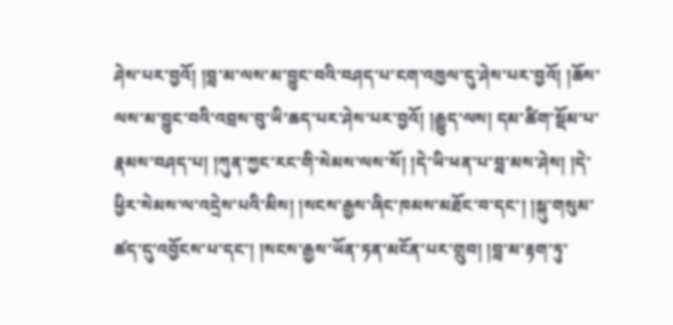ཤེས་པར་བྱའོ། །བླ་མ་ལས་མ་བྱུང་བའི་བཤད་པ་ངག་འཁྱལ་དུ་ཤེས་པར་བྱའོ། །ཆོས་ལས་མ་བྱུང་བའི་འབྲས་བུ་ཡི་ཆད་པར་ཤེས་པར་བྱའོ། །རྒྱུད་ལས། དམ་ཚིག་སྡོམ་པ་རྣམས་བཤད་པ། །ཀུན་ཀྱང་རང་གི་སེམས་ལས་སོ། །དེ་ཡི་ཕན་པ་བླ་མས་ཤེས། །དེ་ཕྱིར་སེམས་ལ་འདྲེས་པའི་མིས། །སངས་རྒྱས་ཞིང་ཁམས་མཐོང་བ་དང་། །སྐུ་གསུམ་ཚད་དུ་འབྱོངས་པ་དང་། །སངས་རྒྱས་ཡོན་ཏན་མངོན་པར་གྲུབ། །བླ་མ་རྟག་ཏུ་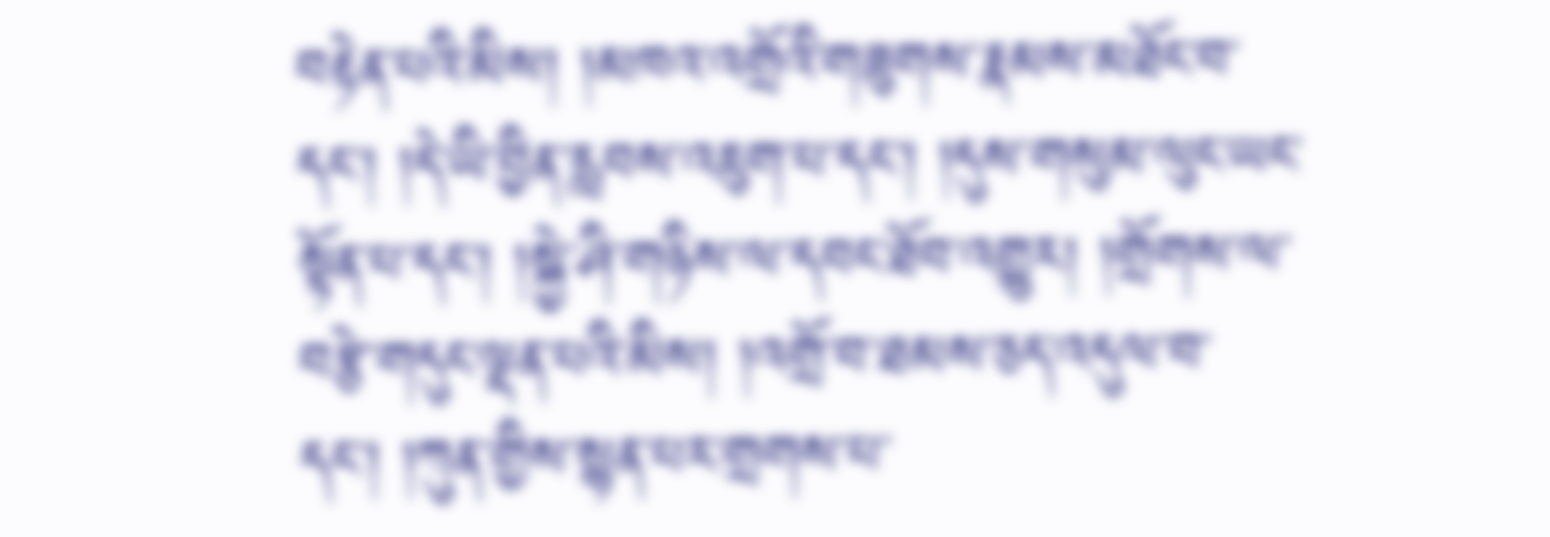བརྟེན་པའི་མིས། །མཁའ་འགྲོའི་གཟུགས་རྣམས་མཐོང་བ་དང་། །དེ་ཡི་བྱིན་རླབས་འཇུག་པ་དང་། །དུས་གསུམ་ལུང་ཡང་སྟོན་པ་དང་། །སྐྱེ་ཤི་གཉིས་ལ་དབང་ཐོབ་འགྱུར། །གྲོགས་ལ་བརྩེ་གདུང་ལྡན་པའི་མིས། །འགྲོ་བ་ཐམས་ཅད་འདུལ་བ་དང་། །ཀུན་གྱིས་སྙན་པར་གྲགས་པ་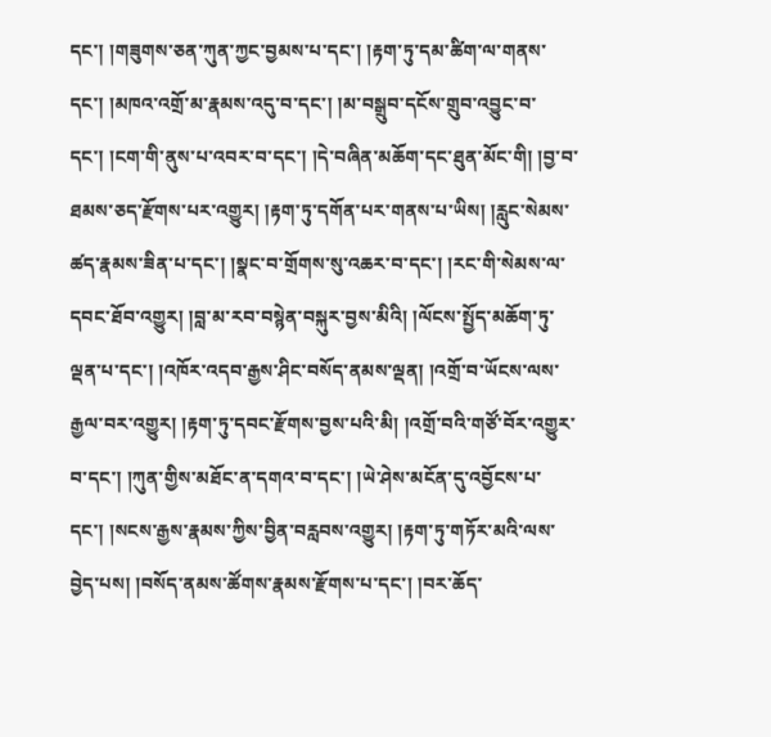དང་། །གཟུགས་ཅན་ཀུན་ཀྱང་བྱམས་པ་དང་། །རྟག་ཏུ་དམ་ཚིག་ལ་གནས་དང་། །མཁའ་འགྲོ་མ་རྣམས་འདུ་བ་དང་། །མ་བསྒྲུབ་དངོས་གྲུབ་འབྱུང་བ་དང་། །ངག་གི་ནུས་པ་འབར་བ་དང་། །དེ་བཞིན་མཆོག་དང་ཐུན་མོང་གི། །བྱ་བ་ཐམས་ཅད་རྫོགས་པར་འགྱུར། །རྟག་ཏུ་དགོན་པར་གནས་པ་ཡིས། །རླུང་སེམས་ཚད་རྣམས་ཟིན་པ་དང་། །སྣང་བ་གྲོགས་སུ་འཆར་བ་དང་། །རང་གི་སེམས་ལ་དབང་ཐོབ་འགྱུར། །བླ་མ་རབ་བསྙེན་བསྐུར་བྱས་མིའི། །ལོངས་སྤྱོད་མཆོག་ཏུ་ལྡན་པ་དང་། །འཁོར་འདབ་རྒྱས་ཤིང་བསོད་ནམས་ལྡན། །འགྲོ་བ་ཡོངས་ལས་རྒྱལ་བར་འགྱུར། །རྟག་ཏུ་དབང་རྫོགས་བྱས་པའི་མི། །འགྲོ་བའི་གཙོ་བོར་འགྱུར་བ་དང་། །ཀུན་གྱིས་མཐོང་ན་དགའ་བ་དང་། །ཡེ་ཤེས་མངོན་དུ་འབྱོངས་པ་དང་། །སངས་རྒྱས་རྣམས་ཀྱིས་བྱིན་བརླབས་འགྱུར། །རྟག་ཏུ་གཏོར་མའི་ལས་བྱེད་པས། །བསོད་ནམས་ཚོགས་རྣམས་རྫོགས་པ་དང་། །བར་ཆོད་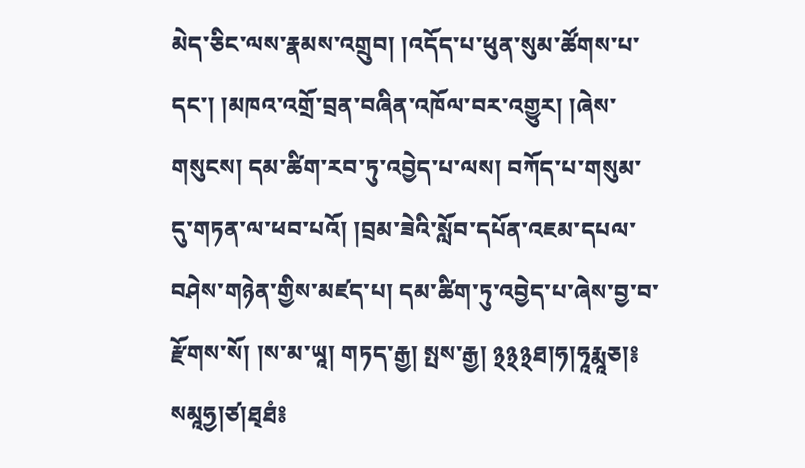མེད་ཅིང་ལས་རྣམས་འགྲུབ། །འདོད་པ་ཕུན་སུམ་ཚོགས་པ་དང་། །མཁའ་འགྲོ་བྲན་བཞིན་འཁོལ་བར་འགྱུར། །ཞེས་གསུངས། དམ་ཚིག་རབ་ཏུ་འབྱེད་པ་ལས། བཀོད་པ་གསུམ་དུ་གཏན་ལ་ཕབ་པའོ། །བྲམ་ཟེའི་སློབ་དཔོན་འཇམ་དཔལ་བཤེས་གཉེན་གྱིས་མཛད་པ། དམ་ཚིག་ཏུ་འབྱེད་པ་ཞེས་བྱ་བ་རྫོགས་སོ། །ས་མ་ཡཱ། གཏད་རྒྱ། སྤས་རྒྱ། ྅྅྅ཐ།ཧ།ཧཱརྨཱཅ།༔ སམཱཧྱ།ཙ།ཐ྄ཐཾ༔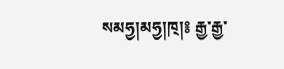སམཧྱ།མཧྱ།ཁ྄།༔ རྒྱ་རྒྱ་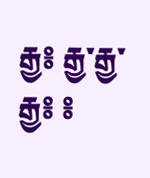རྒྱ༔ རྒྱ་རྒྱ་རྒྱ༔ ༔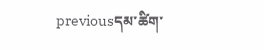previousདམ་ཚིག་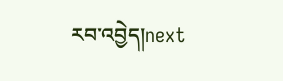རབ་འབྱེད།next